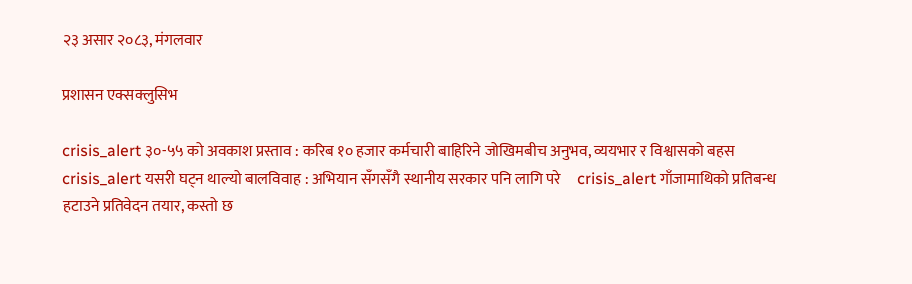२३ असार २०८३, मंगलवार

प्रशासन एक्सक्लुसिभ

crisis_alert ३०-५५ को अवकाश प्रस्ताव : करिब १० हजार कर्मचारी बाहिरिने जोखिमबीच अनुभव, व्ययभार र विश्वासको बहस   crisis_alert यसरी घट्न थाल्यो बालविवाह : अभियान सँगसँगै स्थानीय सरकार पनि लागि परे     crisis_alert गाँजामाथिको प्रतिबन्ध हटाउने प्रतिवेदन तयार, कस्तो छ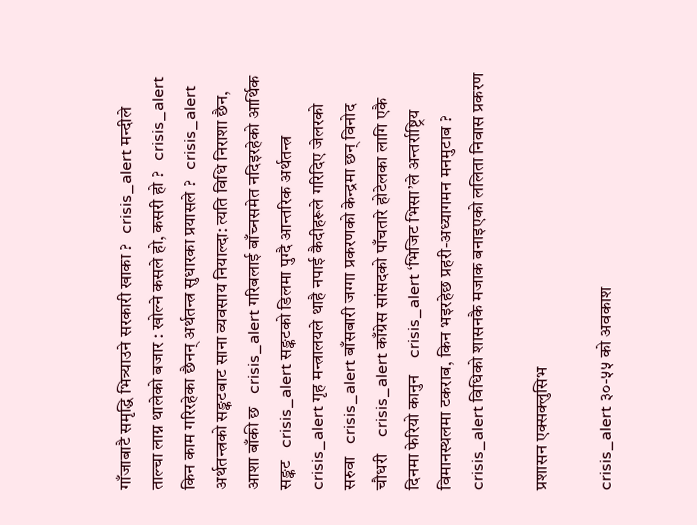गाँजाबाटै समृद्धि भित्र्याउने सरकारी खाका ?   crisis_alert मन्दीले ताल्चा लाग्न थालेको बजार : खोल्ने कसले हो, कसरी हो ?   crisis_alert किन काम गरिरहेका छैनन् अर्थतन्त्र सुधारका प्रयासले ?   crisis_alert अर्थतन्त्रको सङ्कटबाट साना व्यवसाय नियाल्दा: त्यति विधि निराशा छैन, आशा बाँकी छ   crisis_alert गरिबलाई बाँच्नसमेत नदिइरहेको आर्थिक सङ्कट   crisis_alert सङ्कटको डिलमा पुग्दै आन्तरिक अर्थतन्त्र   crisis_alert गृह मन्त्रालयले थाहै नपाई कैदीहरूले गरिदिए जेलरको सरुवा   crisis_alert बाँसबारी जग्गा प्रकरणको केन्द्रमा छन् विनोद चौधरी    crisis_alert काँग्रेस सांसदको पाँचतारे होटेलका लागि एकै दिनमा फेरियो कानुन    crisis_alert ‘भिजिट भिसा’ले अन्तर्राष्ट्रिय विमानस्थलमा टकराब, किन भइरहेछ प्रहरी-अध्यागमन मनमुटाब ?    crisis_alert विधिको शासनकै मजाक बनाइएको ललिता निवास प्रकरण

प्रशासन एक्सक्लुसिभ

crisis_alert ३०-५५ को अवकाश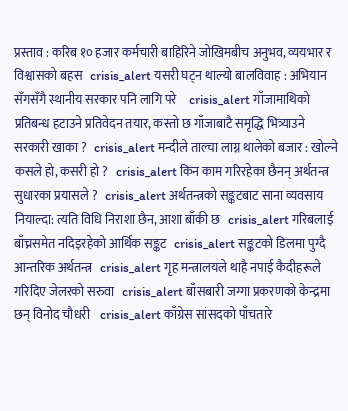प्रस्ताव : करिब १० हजार कर्मचारी बाहिरिने जोखिमबीच अनुभव, व्ययभार र विश्वासको बहस   crisis_alert यसरी घट्न थाल्यो बालविवाह : अभियान सँगसँगै स्थानीय सरकार पनि लागि परे     crisis_alert गाँजामाथिको प्रतिबन्ध हटाउने प्रतिवेदन तयार, कस्तो छ गाँजाबाटै समृद्धि भित्र्याउने सरकारी खाका ?   crisis_alert मन्दीले ताल्चा लाग्न थालेको बजार : खोल्ने कसले हो, कसरी हो ?   crisis_alert किन काम गरिरहेका छैनन् अर्थतन्त्र सुधारका प्रयासले ?   crisis_alert अर्थतन्त्रको सङ्कटबाट साना व्यवसाय नियाल्दा: त्यति विधि निराशा छैन, आशा बाँकी छ   crisis_alert गरिबलाई बाँच्नसमेत नदिइरहेको आर्थिक सङ्कट   crisis_alert सङ्कटको डिलमा पुग्दै आन्तरिक अर्थतन्त्र   crisis_alert गृह मन्त्रालयले थाहै नपाई कैदीहरूले गरिदिए जेलरको सरुवा   crisis_alert बाँसबारी जग्गा प्रकरणको केन्द्रमा छन् विनोद चौधरी    crisis_alert काँग्रेस सांसदको पाँचतारे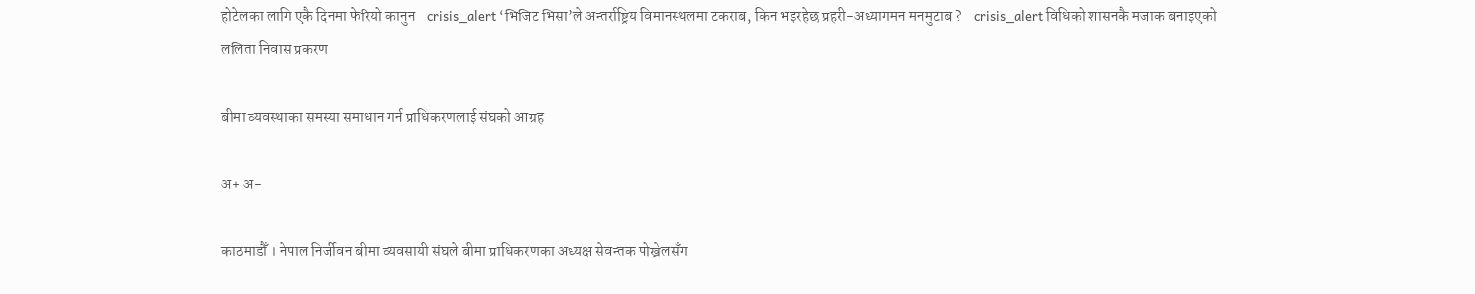होटेलका लागि एकै दिनमा फेरियो कानुन    crisis_alert ‘भिजिट भिसा’ले अन्तर्राष्ट्रिय विमानस्थलमा टकराब, किन भइरहेछ प्रहरी-अध्यागमन मनमुटाब ?    crisis_alert विधिको शासनकै मजाक बनाइएको ललिता निवास प्रकरण

बीमा व्यवस्थाका समस्या समाधान गर्न प्राधिकरणलाई संघको आग्रह

अ+ अ-

काठमाडौँ । नेपाल निर्जीवन बीमा व्यवसायी संघले बीमा प्राधिकरणका अध्यक्ष सेवन्तक पोख्रेलसँग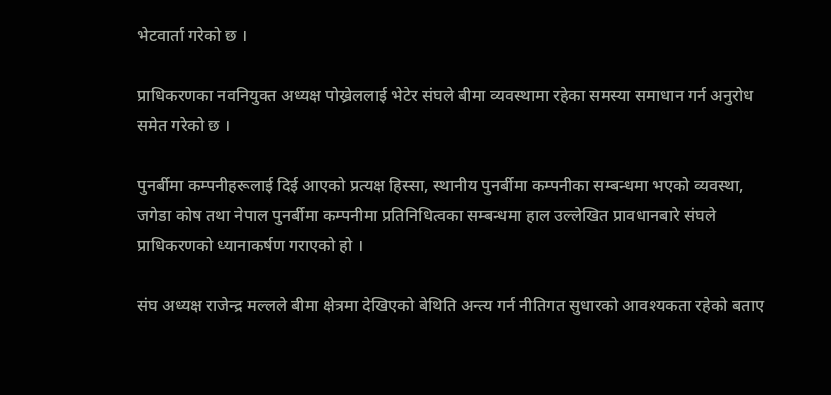भेटवार्ता गरेको छ ।

प्राधिकरणका नवनियुक्त अध्यक्ष पोख्रेललाई भेटेर संघले बीमा व्यवस्थामा रहेका समस्या समाधान गर्न अनुरोध समेत गरेको छ ।

पुनर्बीमा कम्पनीहरूलाई दिई आएको प्रत्यक्ष हिस्सा, स्थानीय पुनर्बीमा कम्पनीका सम्बन्धमा भएको व्यवस्था, जगेडा कोष तथा नेपाल पुनर्बीमा कम्पनीमा प्रतिनिधित्वका सम्बन्धमा हाल उल्लेखित प्रावधानबारे संघले प्राधिकरणको ध्यानाकर्षण गराएको हो ।

संघ अध्यक्ष राजेन्द्र मल्लले बीमा क्षेत्रमा देखिएको बेथिति अन्त्य गर्न नीतिगत सुधारको आवश्यकता रहेको बताए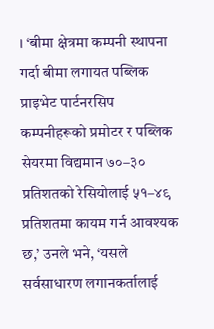। ‘बीमा क्षेत्रमा कम्पनी स्थापना गर्दा बीमा लगायत पब्लिक प्राइभेट पार्टनरसिप कम्पनीहरूको प्रमोटर र पब्लिक सेयरमा विद्यमान ७०–३० प्रतिशतको रेसियोलाई ५१–४९ प्रतिशतमा कायम गर्न आवश्यक छ,’ उनले भने, ‘यसले सर्वसाधारण लगानकर्तालाई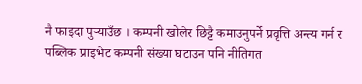नै फाइदा पुर्‍याउँछ । कम्पनी खोलेर छिट्टै कमाउनुपर्ने प्रवृत्ति अन्त्य गर्न र पब्लिक प्राइभेट कम्पनी संख्या घटाउन पनि नीतिगत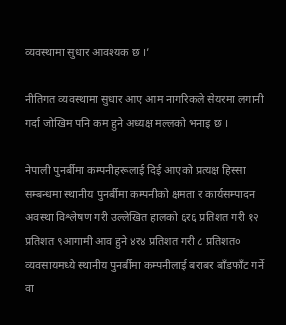व्यवस्थामा सुधार आवश्यक छ ।’

नीतिगत व्यवस्थामा सुधार आए आम नागरिकले सेयरमा लगानी गर्दा जोखिम पनि कम हुने अध्यक्ष मल्लको भनाइ छ ।

नेपाली पुनर्बीमा कम्पनीहरूलाई दिई आएको प्रत्यक्ष हिस्सा सम्बन्धमा स्थानीय पुनर्बीमा कम्पनीको क्षमता र कार्यसम्पादन अवस्था विश्लेषण गरी उल्लेखित हालको ६र६ प्रतिशत गरी १२ प्रतिशत ९आगामी आव हुने ४र४ प्रतिशत गरी ८ प्रतिशत० व्यवसायमध्ये स्थानीय पुनर्बीमा कम्पनीलाई बराबर बाँडफाँट गर्ने वा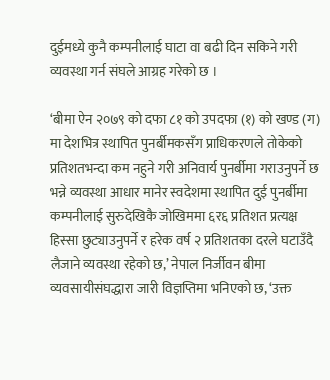दुईमध्ये कुनै कम्पनीलाई घाटा वा बढी दिन सकिने गरी व्यवस्था गर्न संघले आग्रह गरेको छ ।

‘बीमा ऐन २०७९ को दफा ८१ को उपदफा (१) को खण्ड (ग) मा देशभित्र स्थापित पुनर्बीमकसँग प्राधिकरणले तोकेको प्रतिशतभन्दा कम नहुने गरी अनिवार्य पुनर्बीमा गराउनुपर्ने छ भन्ने व्यवस्था आधार मानेर स्वदेशमा स्थापित दुई पुनर्बीमा कम्पनीलाई सुरुदेखिकै जोखिममा ६र६ प्रतिशत प्रत्यक्ष हिस्सा छुट्याउनुपर्ने र हरेक वर्ष २ प्रतिशतका दरले घटाउँदै लैजाने व्यवस्था रहेको छ,’ नेपाल निर्जीवन बीमा व्यवसायीसंघद्धारा जारी विज्ञप्तिमा भनिएको छ, ‘उक्त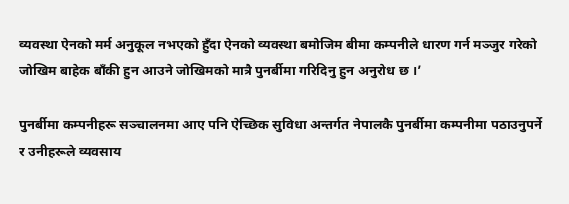व्यवस्था ऐनको मर्म अनुकूल नभएको हुँदा ऐनको व्यवस्था बमोजिम बीमा कम्पनीले धारण गर्न मञ्जुर गरेको जोखिम बाहेक बाँकी हुन आउने जोखिमको मात्रै पुनर्बीमा गरिदिनु हुन अनुरोध छ ।’

पुनर्बीमा कम्पनीहरू सञ्चालनमा आए पनि ऐच्छिक सुविधा अन्तर्गत नेपालकै पुनर्बीमा कम्पनीमा पठाउनुपर्ने र उनीहरूले व्यवसाय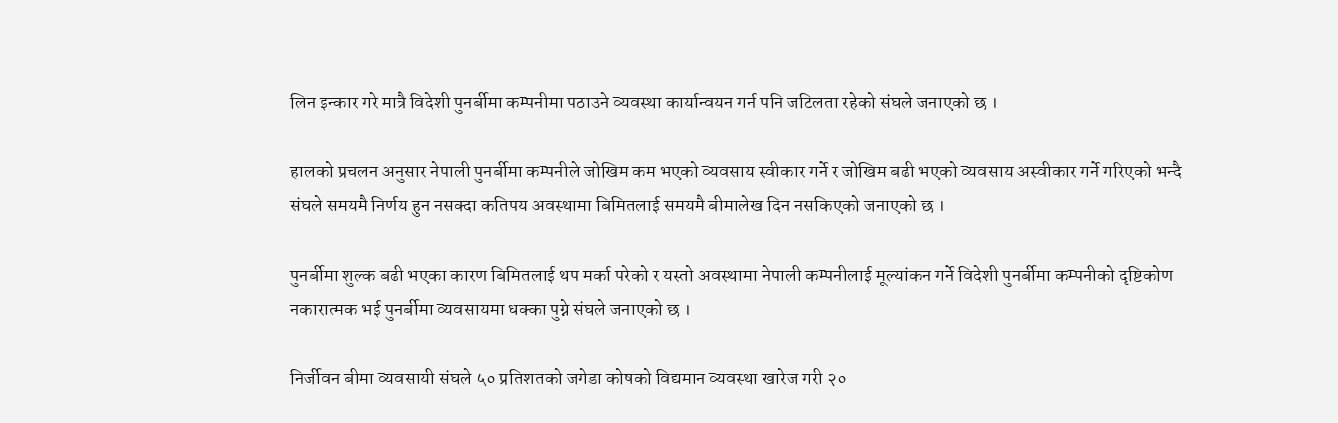लिन इन्कार गरे मात्रै विदेशी पुनर्बीमा कम्पनीमा पठाउने व्यवस्था कार्यान्वयन गर्न पनि जटिलता रहेको संघले जनाएको छ ।

हालको प्रचलन अनुसार नेपाली पुनर्बीमा कम्पनीले जोखिम कम भएको व्यवसाय स्वीकार गर्ने र जोखिम बढी भएको व्यवसाय अस्वीकार गर्ने गरिएको भन्दै संघले समयमै निर्णय हुन नसक्दा कतिपय अवस्थामा बिमितलाई समयमै बीमालेख दिन नसकिएको जनाएको छ ।

पुनर्बीमा शुल्क बढी भएका कारण बिमितलाई थप मर्का परेको र यस्तो अवस्थामा नेपाली कम्पनीलाई मूल्यांकन गर्ने विदेशी पुनर्बीमा कम्पनीको दृष्टिकोण नकारात्मक भई पुनर्बीमा व्यवसायमा धक्का पुग्ने संघले जनाएको छ ।

निर्जीवन बीमा व्यवसायी संघले ५० प्रतिशतको जगेडा कोषको विद्यमान व्यवस्था खारेज गरी २०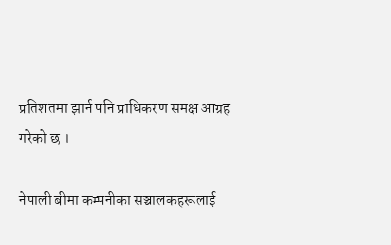प्रतिशतमा झार्न पनि प्राधिकरण समक्ष आग्रह गरेको छ ।

नेपाली बीमा कम्पनीका सञ्चालकहरूलाई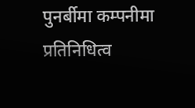पुनर्बीमा कम्पनीमा प्रतिनिधित्व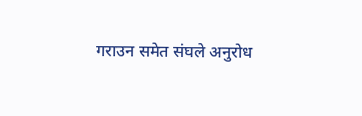गराउन समेत संघले अनुरोध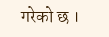गरेको छ ।